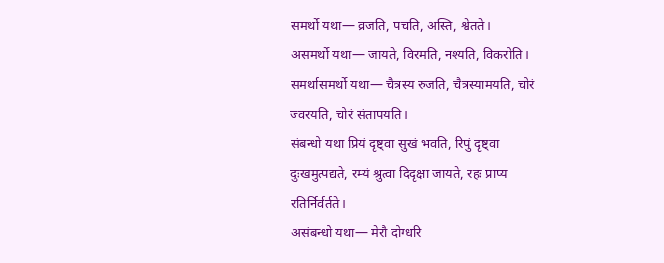समर्थो यथा— व्रजति, पचति, अस्ति, श्वेतते।
असमर्थो यथा— जायते, विरमति, नश्यति, विकरोति।
समर्थासमर्थो यथा— चैत्रस्य रुजति, चैत्रस्यामयति, चोरं ज्वरयति, चोरं संतापयति।
संबन्धो यथा प्रियं दृष्ट्वा सुखं भवति, रिपुं दृष्ट्वा दुःखमुत्पद्यते, रम्यं श्रुत्वा दिदृक्षा जायते, रहः प्राप्य रतिर्निर्वर्तते।
असंबन्धो यथा— मेरौ दोग्धरि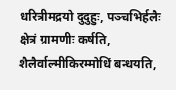धरित्रीमद्रयो दुदुहुः, पञ्चभिर्हलैः क्षेत्रं ग्रामणीः कर्षति, शैलैर्वाल्मीकिरम्मोधिं बन्धयति,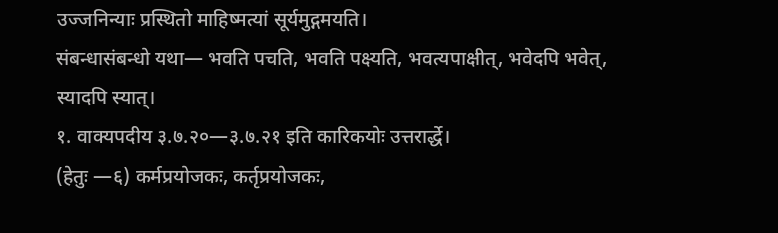उज्जनिन्याः प्रस्थितो माहिष्मत्यां सूर्यमुद्गमयति।
संबन्धासंबन्धो यथा— भवति पचति, भवति पक्ष्यति, भवत्यपाक्षीत्, भवेदपि भवेत्, स्यादपि स्यात्।
१. वाक्यपदीय ३.७.२०—३.७.२१ इति कारिकयोः उत्तरार्द्धे।
(हेतुः —६) कर्मप्रयोजकः, कर्तृप्रयोजकः,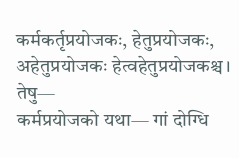कर्मकर्तृप्रयोजकः, हेतुप्रयोजकः, अहेतुप्रयोजकः हेत्वहेतुप्रयोजकश्च। तेषु—
कर्मप्रयोजको यथा— गां दोग्धि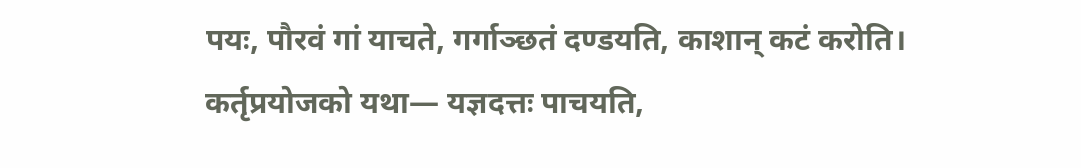पयः, पौरवं गां याचते, गर्गाञ्छतं दण्डयति, काशान् कटं करोति।
कर्तृप्रयोजको यथा— यज्ञदत्तः पाचयति,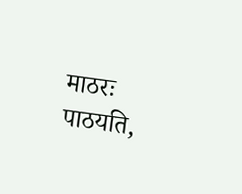माठरः पाठयति,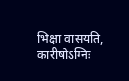भिक्षा वासयति, कारीषोऽग्निः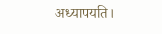अध्यापयति।